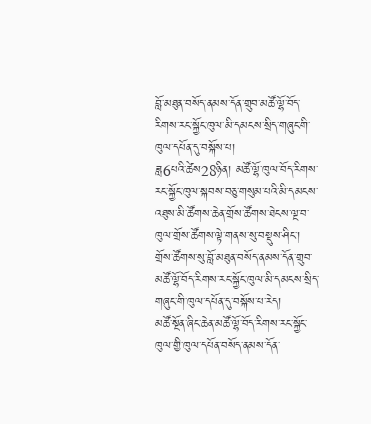བློ་མཐུན་བསོད་ནམས་དོན་གྲུབ་མཚོ་ལྷོ་བོད་རིགས་རང་སྐྱོང་ཁུལ་མི་དམངས་སྲིད་གཞུང་གི་ཁུལ་དཔོན་དུ་བསྐོས་པ།
ཟླ6པའི་ཚེས28ཉིན། མཚོ་ལྷོ་ཁུལ་བོད་རིགས་རང་སྐྱོང་ཁུལ་སྐབས་བཅུ་གསུམ་པའི་མི་དམངས་འཐུས་མི་ཚོགས་ཆེན་གྲོས་ཚོགས་ཐེངས་ལྔ་བ་ཁུལ་གྲོས་ཚོགས་ལྟེ་གནས་སུ་བསྡུས་ཤིང་། གྲོས་ཚོགས་སུ་བློ་མཐུན་བསོད་ནམས་དོན་གྲུབ་མཚོ་ལྷོ་བོད་རིགས་རང་སྐྱོང་ཁུལ་མི་དམངས་སྲིད་གཞུང་གི་ཁུལ་དཔོན་དུ་བསྐོས་པ་རེད།
མཚོ་སྔོན་ཞིང་ཆེན་མཚོ་ལྷོ་བོད་རིགས་རང་སྐྱོང་ཁུལ་གྱི་ཁུལ་དཔོན་བསོད་ནམས་དོན་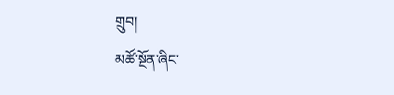གྲུབ།
མཚོ་སྔོན་ཞིང་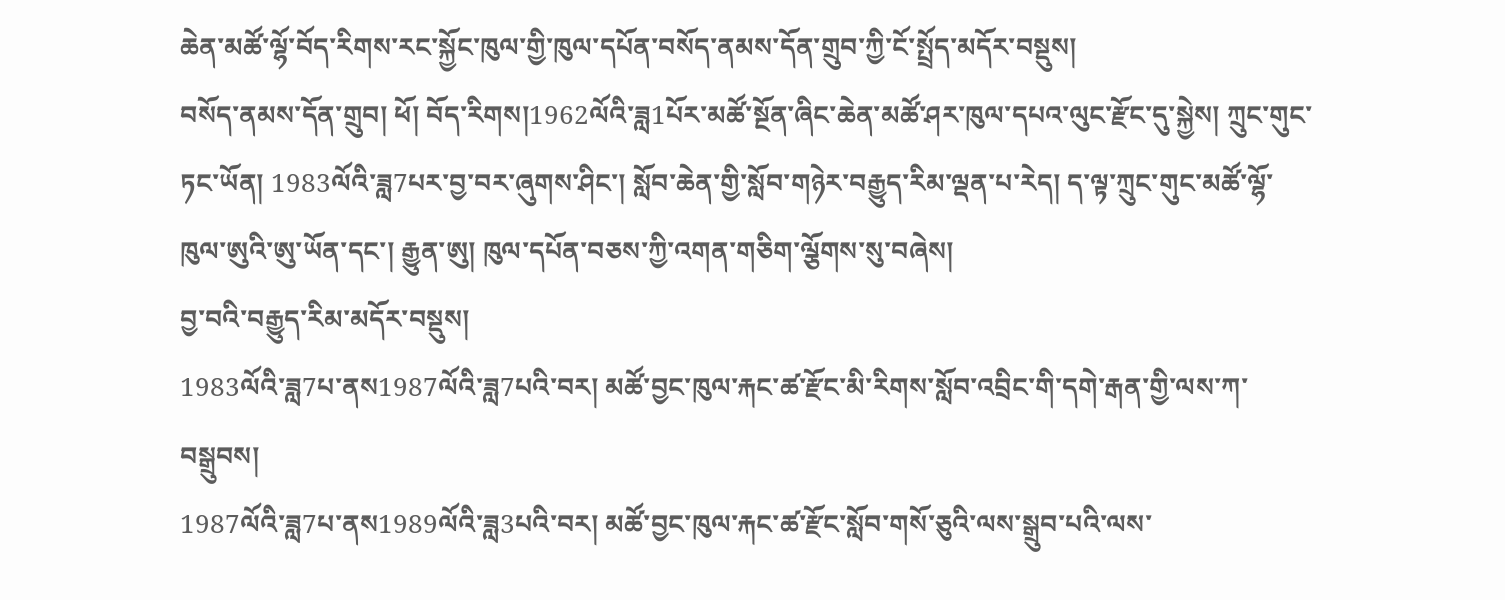ཆེན་མཚོ་ལྷོ་བོད་རིགས་རང་སྐྱོང་ཁུལ་གྱི་ཁུལ་དཔོན་བསོད་ནམས་དོན་གྲུབ་ཀྱི་ངོ་སྤྲོད་མདོར་བསྡུས།
བསོད་ནམས་དོན་གྲུབ། ཕོ། བོད་རིགས།1962ལོའི་ཟླ1པོར་མཚོ་སྔོན་ཞིང་ཆེན་མཚོ་ཤར་ཁུལ་དཔའ་ལུང་རྫོང་དུ་སྐྱེས། ཀྲུང་གུང་ཏང་ཡོན། 1983ལོའི་ཟླ7པར་བྱ་བར་ཞུགས་ཤིང་། སློབ་ཆེན་གྱི་སློབ་གཉེར་བརྒྱུད་རིམ་ལྡན་པ་རེད། ད་ལྟ་ཀྲུང་གུང་མཚོ་ལྷོ་ཁུལ་ཨུའི་ཨུ་ཡོན་དང་། རྒྱུན་ཨུ། ཁུལ་དཔོན་བཅས་ཀྱི་འགན་གཅིག་ལྕོགས་སུ་བཞེས།
བྱ་བའི་བརྒྱུད་རིམ་མདོར་བསྡུས།
1983ལོའི་ཟླ7པ་ནས1987ལོའི་ཟླ7པའི་བར། མཚོ་བྱང་ཁུལ་རྐང་ཚ་རྫོང་མི་རིགས་སློབ་འབྲིང་གི་དགེ་རྒན་གྱི་ལས་ཀ་བསྒྲུབས།
1987ལོའི་ཟླ7པ་ནས1989ལོའི་ཟླ3པའི་བར། མཚོ་བྱང་ཁུལ་རྐང་ཚ་རྫོང་སློབ་གསོ་ཅུའི་ལས་སྒྲུབ་པའི་ལས་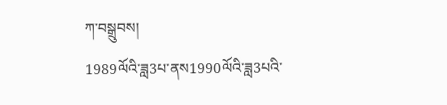ཀ་བསྒྲུབས།
1989ལོའི་ཟླ3པ་ནས1990ལོའི་ཟླ3པའི་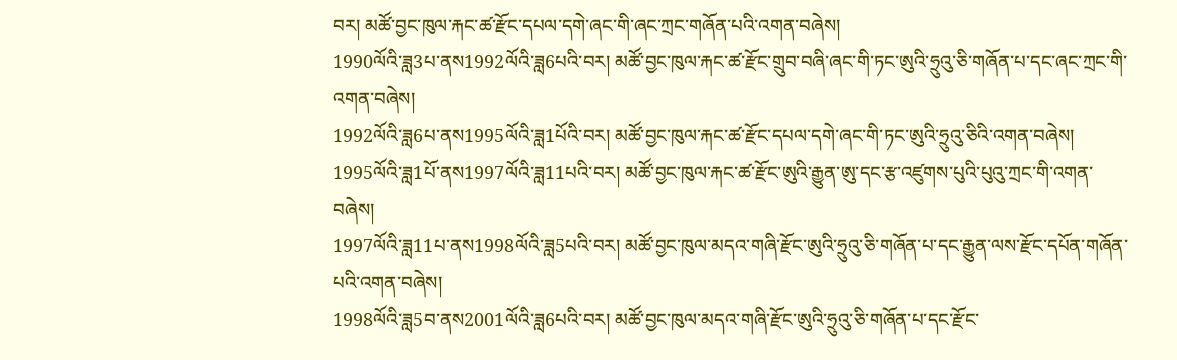བར། མཚོ་བྱང་ཁུལ་རྐང་ཚ་རྫོང་དཔལ་དགེ་ཞང་གི་ཞང་ཀྲང་གཞོན་པའི་འགན་བཞེས།
1990ལོའི་ཟླ3པ་ནས1992ལོའི་ཟླ6པའི་བར། མཚོ་བྱང་ཁུལ་རྐང་ཚ་རྫོང་གྲུབ་བཞི་ཞང་གི་ཏང་ཨུའི་ཧྲུའུ་ཅི་གཞོན་པ་དང་ཞང་ཀྲང་གི་འགན་བཞེས།
1992ལོའི་ཟླ6པ་ནས1995ལོའི་ཟླ1པོའི་བར། མཚོ་བྱང་ཁུལ་རྐང་ཚ་རྫོང་དཔལ་དགེ་ཞང་གི་ཏང་ཨུའི་ཧྲུའུ་ཅིའི་འགན་བཞེས།
1995ལོའི་ཟླ1པོ་ནས1997ལོའི་ཟླ11པའི་བར། མཚོ་བྱང་ཁུལ་རྐང་ཚ་རྫོང་ཨུའི་རྒྱུན་ཨུ་དང་རྩ་འཛུགས་པུའི་པུའུ་ཀྲང་གི་འགན་བཞེས།
1997ལོའི་ཟླ11པ་ནས1998ལོའི་ཟླ5པའི་བར། མཚོ་བྱང་ཁུལ་མདའ་གཞི་རྫོང་ཨུའི་ཧྲུའུ་ཅི་གཞོན་པ་དང་རྒྱུན་ལས་རྫོང་དཔོན་གཞོན་པའི་འགན་བཞེས།
1998ལོའི་ཟླ5བ་ནས2001ལོའི་ཟླ6པའི་བར། མཚོ་བྱང་ཁུལ་མདའ་གཞི་རྫོང་ཨུའི་ཧྲུའུ་ཅི་གཞོན་པ་དང་རྫོང་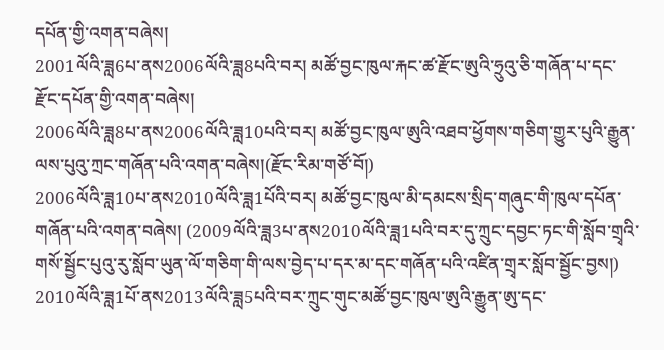དཔོན་གྱི་འགན་བཞེས།
2001ལོའི་ཟླ6པ་ནས2006ལོའི་ཟླ8པའི་བར། མཚོ་བྱང་ཁུལ་རྐང་ཚ་རྫོང་ཨུའི་ཧྲུའུ་ཅི་གཞོན་པ་དང་རྫོང་དཔོན་གྱི་འགན་བཞེས།
2006ལོའི་ཟླ8པ་ནས2006ལོའི་ཟླ10པའི་བར། མཚོ་བྱང་ཁུལ་ཨུའི་འཐབ་ཕྱོགས་གཅིག་གྱུར་པུའི་རྒྱུན་ལས་པུའུ་ཀྲང་གཞོན་པའི་འགན་བཞེས།(རྫོང་རིམ་གཙོ་བོ།)
2006ལོའི་ཟླ10པ་ནས2010ལོའི་ཟླ1པོའི་བར། མཚོ་བྱང་ཁུལ་མི་དམངས་སྲིད་གཞུང་གི་ཁུལ་དཔོན་གཞོན་པའི་འགན་བཞེས། (2009ལོའི་ཟླ3པ་ནས2010ལོའི་ཟླ1པའི་བར་དུ་ཀྲུང་དབྱང་ཏང་གི་སློབ་གྲྭའི་གསོ་སྦྱོང་པུའུ་རུ་སློབ་ཡུན་ལོ་གཅིག་གི་ལས་བྱེད་པ་དར་མ་དང་གཞོན་པའི་འཛིན་གྲྭར་སློབ་སྦྱོང་བྱས།)
2010ལོའི་ཟླ1པོ་ནས2013ལོའི་ཟླ5པའི་བར་ཀྲུང་གུང་མཚོ་བྱང་ཁུལ་ཨུའི་རྒྱུན་ཨུ་དང་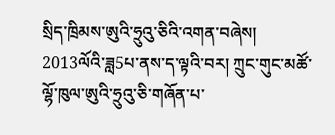སྲིད་ཁྲིམས་ཨུའི་ཧྲུའུ་ཅིའི་འགན་བཞེས།
2013ལོའི་ཟླ5པ་ནས་ད་ལྟའི་བར། ཀྲུང་གུང་མཚོ་ལྷོ་ཁུལ་ཨུའི་ཧྲུའུ་ཅི་གཞོན་པ་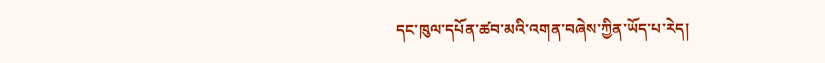དང་ཁུལ་དཔོན་ཚབ་མའི་འགན་བཞེས་ཀྱིན་ཡོད་པ་རེད།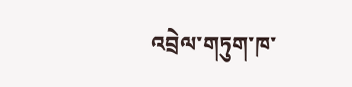འབྲེལ་གཏུག་ཁ་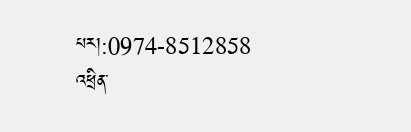པར།:0974-8512858
འཕྲིན་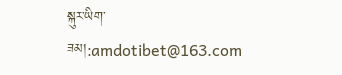སྐུར་ཡིག་ཟམ།:amdotibet@163.com